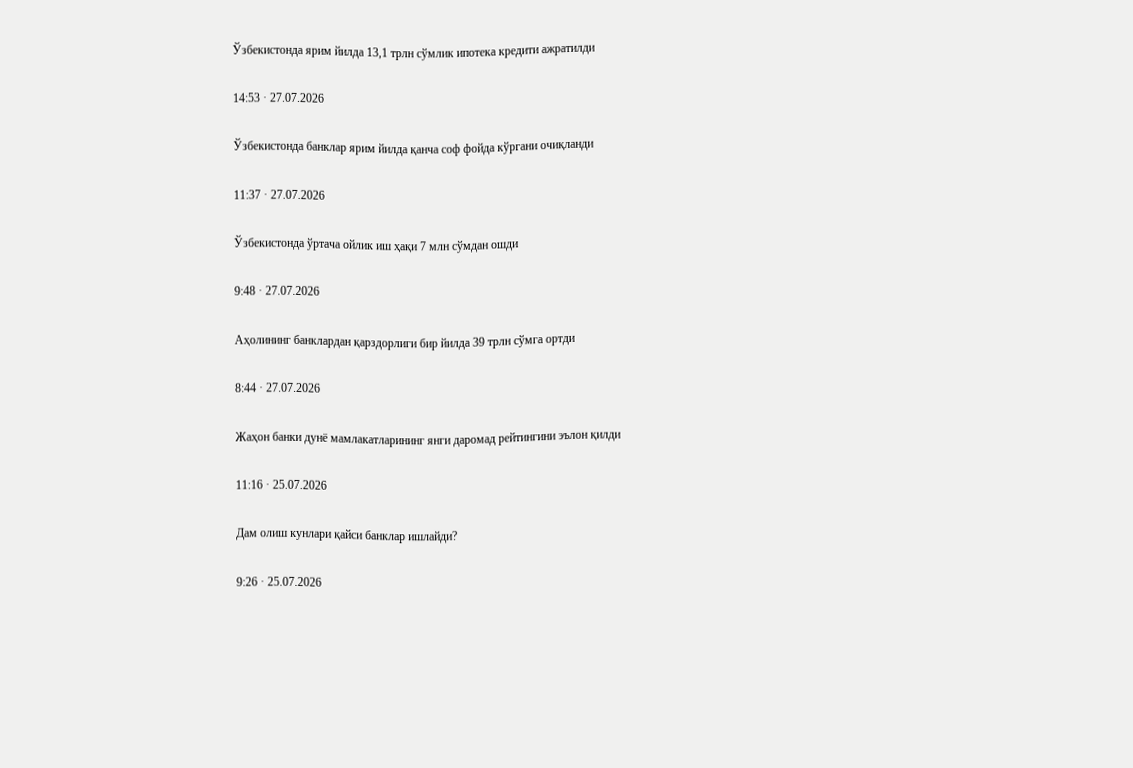Ўзбекистонда ярим йилда 13,1 трлн сўмлик ипотека кредити ажратилди

14:53 · 27.07.2026

Ўзбекистонда банклар ярим йилда қанча соф фойда кўргани очиқланди

11:37 · 27.07.2026

Ўзбекистонда ўртача ойлик иш ҳақи 7 млн сўмдан ошди

9:48 · 27.07.2026

Аҳолининг банклардан қарздорлиги бир йилда 39 трлн сўмга ортди

8:44 · 27.07.2026

Жаҳон банки дунё мамлакатларининг янги даромад рейтингини эълон қилди

11:16 · 25.07.2026

Дам олиш кунлари қайси банклар ишлайди?

9:26 · 25.07.2026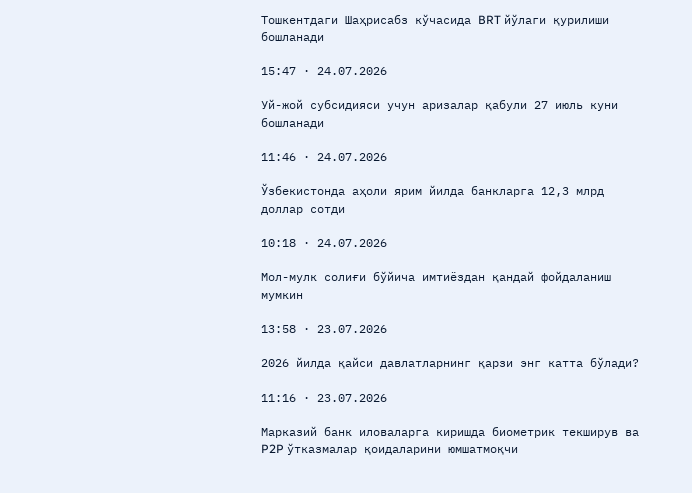Тошкентдаги Шаҳрисабз кўчасида BRT йўлаги қурилиши бошланади

15:47 · 24.07.2026

Уй-жой субсидияси учун аризалар қабули 27 июль куни бошланади

11:46 · 24.07.2026

Ўзбекистонда аҳоли ярим йилда банкларга 12,3 млрд доллар сотди

10:18 · 24.07.2026

Мол-мулк солиғи бўйича имтиёздан қандай фойдаланиш мумкин

13:58 · 23.07.2026

2026 йилда қайси давлатларнинг қарзи энг катта бўлади?

11:16 · 23.07.2026

Марказий банк иловаларга киришда биометрик текширув ва P2P ўтказмалар қоидаларини юмшатмоқчи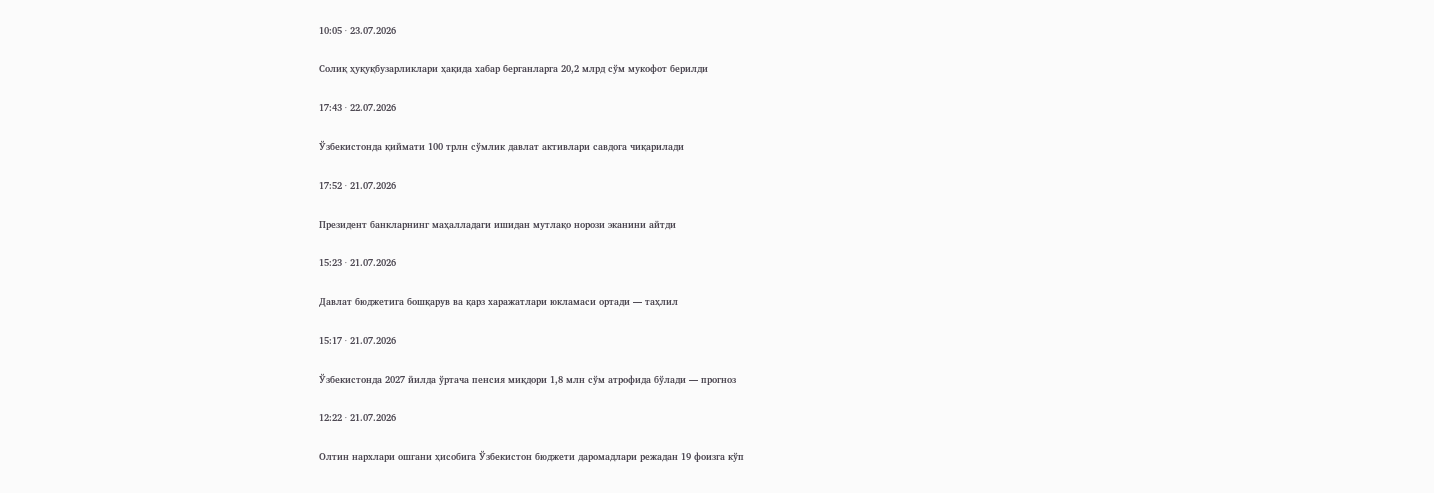10:05 · 23.07.2026

Солиқ ҳуқуқбузарликлари ҳақида хабар берганларга 20,2 млрд сўм мукофот берилди

17:43 · 22.07.2026

Ўзбекистонда қиймати 100 трлн сўмлик давлат активлари савдога чиқарилади

17:52 · 21.07.2026

Президент банкларнинг маҳалладаги ишидан мутлақо норози эканини айтди

15:23 · 21.07.2026

Давлат бюджетига бошқарув ва қарз харажатлари юкламаси ортади — таҳлил

15:17 · 21.07.2026

Ўзбекистонда 2027 йилда ўртача пенсия миқдори 1,8 млн сўм атрофида бўлади — прогноз

12:22 · 21.07.2026

Олтин нархлари ошгани ҳисобига Ўзбекистон бюджети даромадлари режадан 19 фоизга кўп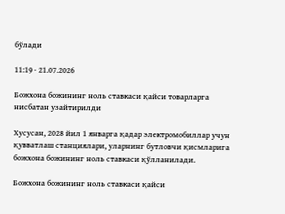бўлади

11:19 · 21.07.2026

Божхона божининг ноль ставкаси қайси товарларга нисбатан узайтирилди

Хусусан, 2028 йил 1 январга қадар электромобиллар учун қувватлаш станциялари, уларнинг бутловчи қисмларига божхона божининг ноль ставкаси қўлланилади.

Божхона божининг ноль ставкаси қайси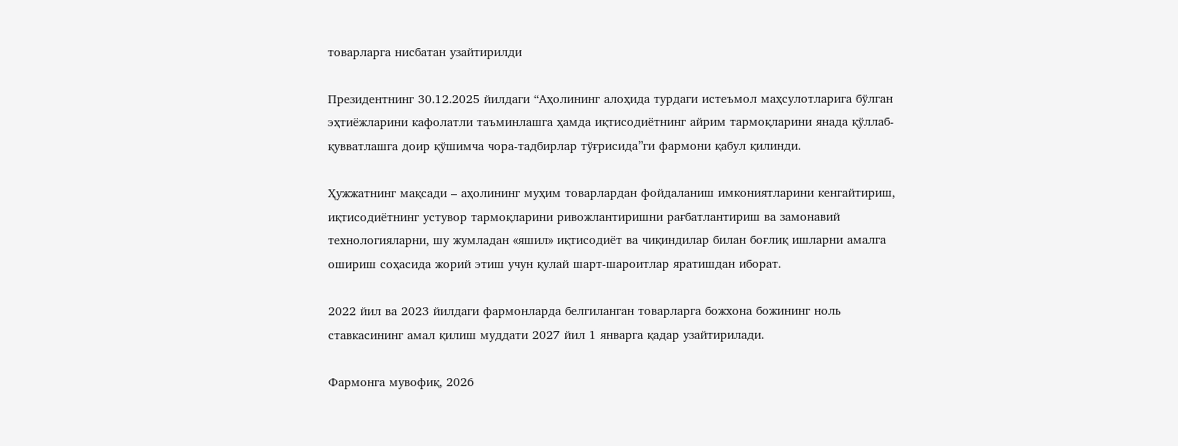товарларга нисбатан узайтирилди

Президентнинг 30.12.2025 йилдаги “Аҳолининг алоҳида турдаги истеъмол маҳсулотларига бўлган эҳтиёжларини кафолатли таъминлашга ҳамда иқтисодиётнинг айрим тармоқларини янада қўллаб-қувватлашга доир қўшимча чора-тадбирлар тўғрисида”ги фармони қабул қилинди.

Ҳужжатнинг мақсади – аҳолининг муҳим товарлардан фойдаланиш имкониятларини кенгайтириш, иқтисодиётнинг устувор тармоқларини ривожлантиришни рағбатлантириш ва замонавий технологияларни, шу жумладан «яшил» иқтисодиёт ва чиқиндилар билан боғлиқ ишларни амалга ошириш соҳасида жорий этиш учун қулай шарт-шароитлар яратишдан иборат.

2022 йил ва 2023 йилдаги фармонларда белгиланган товарларга божхона божининг ноль ставкасининг амал қилиш муддати 2027 йил 1 январга қадар узайтирилади.

Фармонга мувофиқ, 2026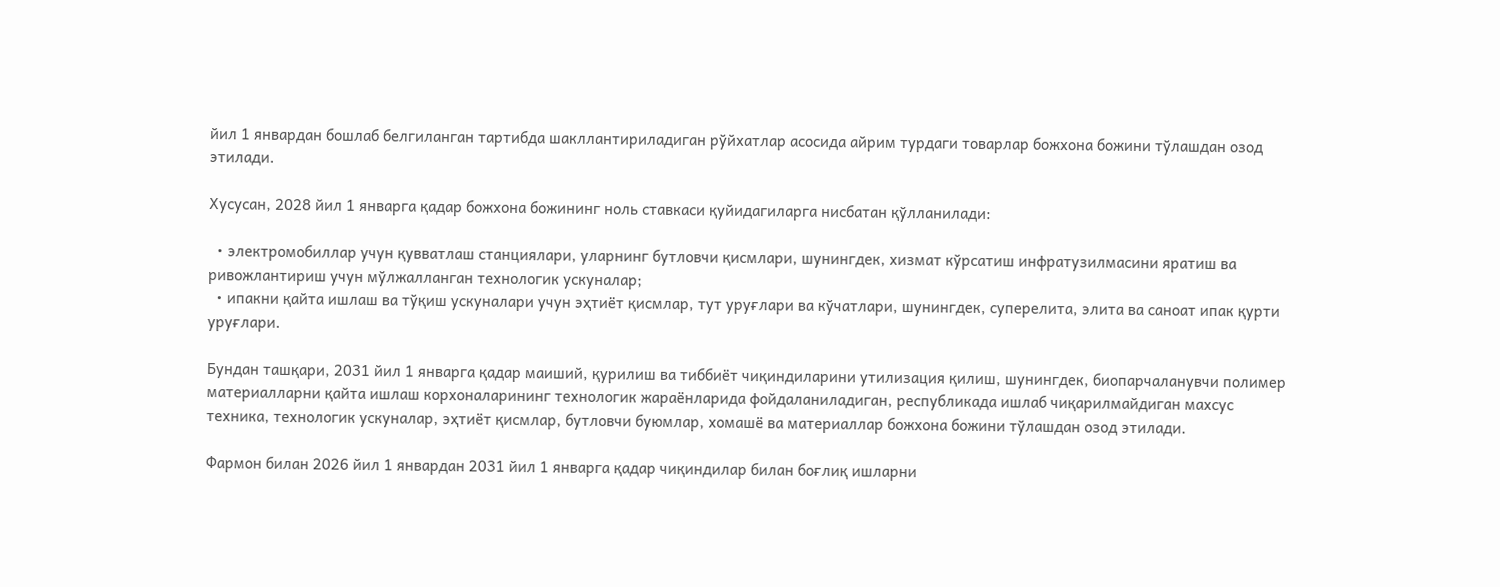йил 1 январдан бошлаб белгиланган тартибда шакллантириладиган рўйхатлар асосида айрим турдаги товарлар божхона божини тўлашдан озод этилади.

Хусусан, 2028 йил 1 январга қадар божхона божининг ноль ставкаси қуйидагиларга нисбатан қўлланилади:

  • электромобиллар учун қувватлаш станциялари, уларнинг бутловчи қисмлари, шунингдек, хизмат кўрсатиш инфратузилмасини яратиш ва ривожлантириш учун мўлжалланган технологик ускуналар;
  • ипакни қайта ишлаш ва тўқиш ускуналари учун эҳтиёт қисмлар, тут уруғлари ва кўчатлари, шунингдек, суперелита, элита ва саноат ипак қурти уруғлари.

Бундан ташқари, 2031 йил 1 январга қадар маиший, қурилиш ва тиббиёт чиқиндиларини утилизация қилиш, шунингдек, биопарчаланувчи полимер материалларни қайта ишлаш корхоналарининг технологик жараёнларида фойдаланиладиган, республикада ишлаб чиқарилмайдиган махсус техника, технологик ускуналар, эҳтиёт қисмлар, бутловчи буюмлар, хомашё ва материаллар божхона божини тўлашдан озод этилади.

Фармон билан 2026 йил 1 январдан 2031 йил 1 январга қадар чиқиндилар билан боғлиқ ишларни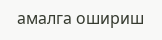амалга ошириш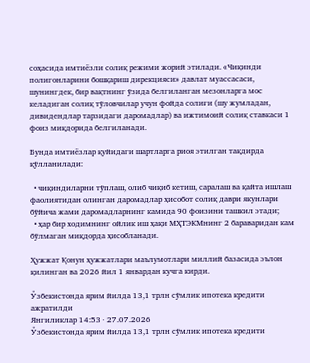соҳасида имтиёзли солиқ режими жорий этилади. «Чиқинди полигонларини бошқариш дирекцияси» давлат муассасаси, шунингдек, бир вақтнинг ўзида белгиланган мезонларга мос келадиган солиқ тўловчилар учун фойда солиғи (шу жумладан, дивидендлар тарзидаги даромадлар) ва ижтимоий солиқ ставкаси 1 фоиз миқдорида белгиланади.

Бунда имтиёзлар қуйидаги шартларга риоя этилган тақдирда қўлланилади:

  • чиқиндиларни тўплаш, олиб чиқиб кетиш, саралаш ва қайта ишлаш фаолиятидан олинган даромадлар ҳисобот солиқ даври якунлари бўйича жами даромадларнинг камида 90 фоизини ташкил этади;
  • ҳар бир ходимнинг ойлик иш ҳақи МҲТЭКМнинг 2 бараваридан кам бўлмаган миқдорда ҳисобланади.

Ҳужжат Қонун ҳужжатлари маълумотлари миллий базасида эълон қилинган ва 2026 йил 1 январдан кучга кирди.

Ўзбекистонда ярим йилда 13,1 трлн сўмлик ипотека кредити ажратилди
Янгиликлар 14:53 · 27.07.2026
Ўзбекистонда ярим йилда 13,1 трлн сўмлик ипотека кредити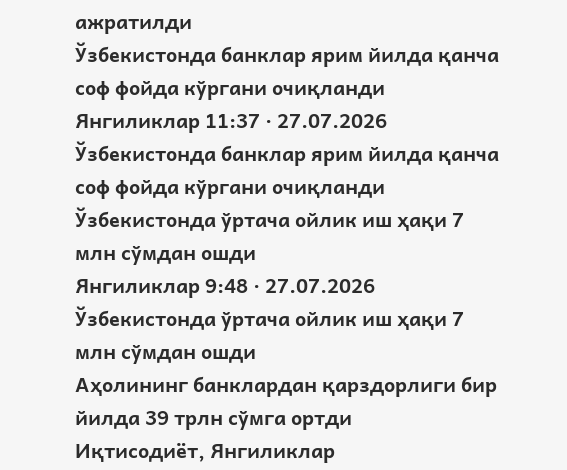ажратилди
Ўзбекистонда банклар ярим йилда қанча соф фойда кўргани очиқланди
Янгиликлар 11:37 · 27.07.2026
Ўзбекистонда банклар ярим йилда қанча соф фойда кўргани очиқланди
Ўзбекистонда ўртача ойлик иш ҳақи 7 млн сўмдан ошди
Янгиликлар 9:48 · 27.07.2026
Ўзбекистонда ўртача ойлик иш ҳақи 7 млн сўмдан ошди
Аҳолининг банклардан қарздорлиги бир йилда 39 трлн сўмга ортди
Иқтисодиёт, Янгиликлар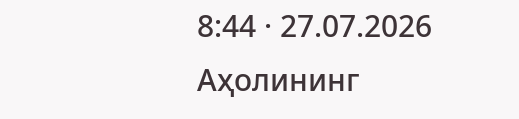8:44 · 27.07.2026
Аҳолининг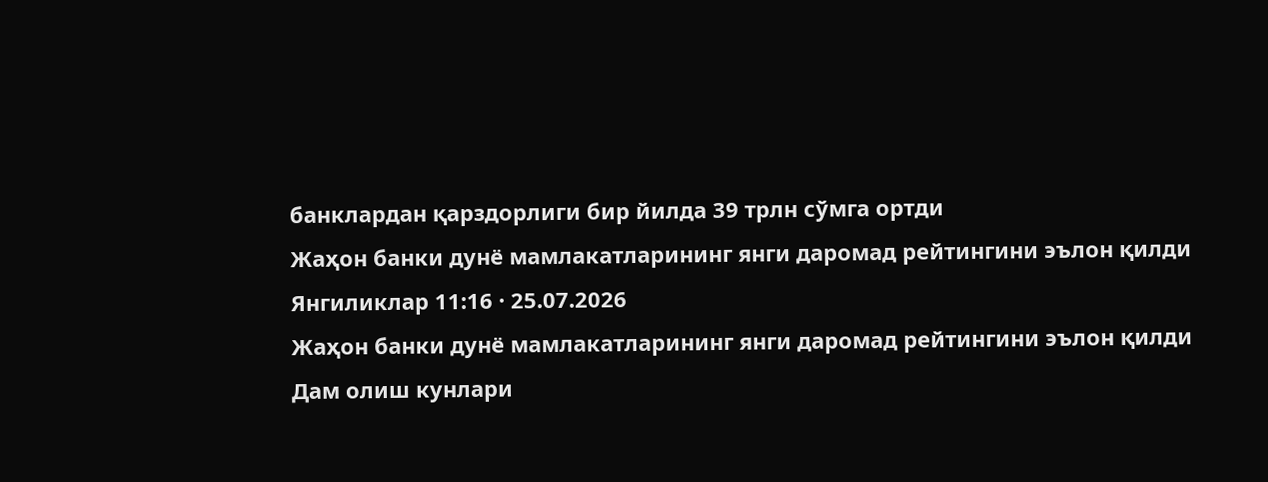банклардан қарздорлиги бир йилда 39 трлн сўмга ортди
Жаҳон банки дунё мамлакатларининг янги даромад рейтингини эълон қилди
Янгиликлар 11:16 · 25.07.2026
Жаҳон банки дунё мамлакатларининг янги даромад рейтингини эълон қилди
Дам олиш кунлари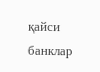қайси банклар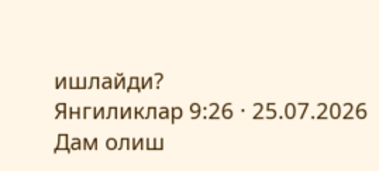ишлайди?
Янгиликлар 9:26 · 25.07.2026
Дам олиш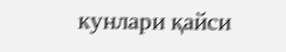кунлари қайси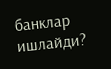банклар ишлайди?